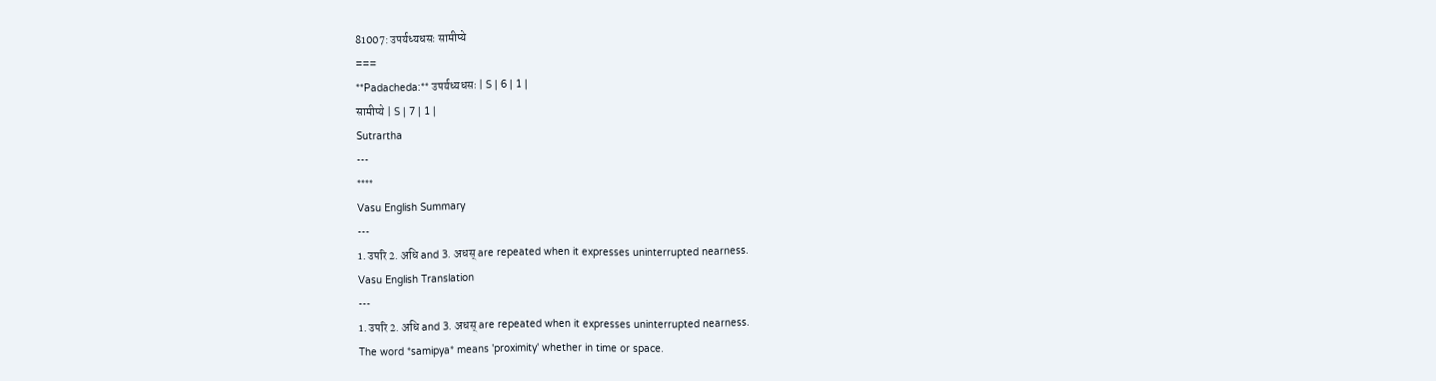81007: उपर्यध्यधसः सामीप्ये
===
**Padacheda:** उपर्यध्यधसः | S | 6 | 1 |
सामीप्ये | S | 7 | 1 |
Sutrartha
---
****
Vasu English Summary
---
1. उपरि 2. अधि and 3. अधस् are repeated when it expresses uninterrupted nearness.
Vasu English Translation
---
1. उपरि 2. अधि and 3. अधस् are repeated when it expresses uninterrupted nearness.
The word *samipya* means 'proximity' whether in time or space.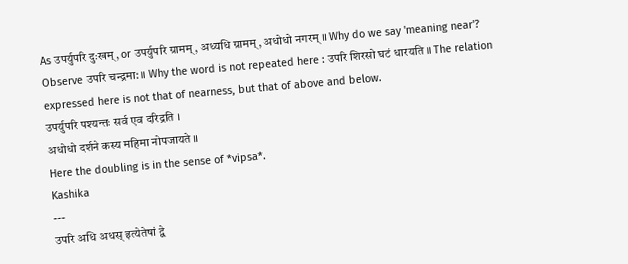As उपर्युपरि दुःखम्, or उपर्युपरि ग्रामम्, अध्यधि ग्रामम्, अधोधो नगरम् ॥ Why do we say 'meaning near'? Observe उपरि चन्द्रमा: ॥ Why the word is not repeated here : उपरि शिरसो घटं धारयति ॥ The relation expressed here is not that of nearness, but that of above and below.
उपर्युपरि पश्यन्तः सर्व एव दरिद्रति ।
अधोधो दर्शने कस्य महिमा नोपजायते ॥
Here the doubling is in the sense of *vipsa*.
Kashika
---
उपरि अधि अधस् इत्येतेषां द्वे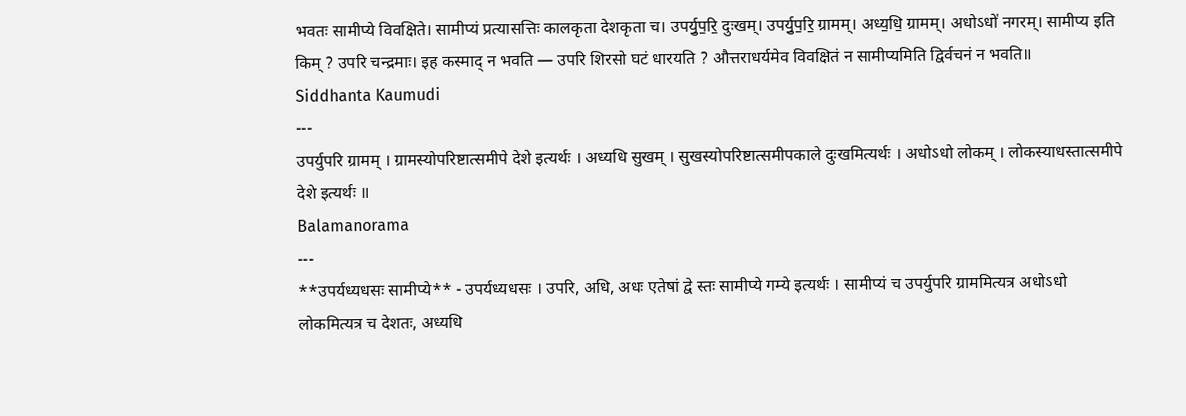भवतः सामीप्ये विवक्षिते। सामीप्यं प्रत्यासत्तिः कालकृता देशकृता च। उपर्यु॒प॒रि॒ दुःखम्। उपर्यु॒प॒रि॒ ग्रामम्। अध्य॒धि॒ ग्रामम्। अधोऽधो॑ नगरम्। सामीप्य इति किम् ? उपरि चन्द्रमाः। इह कस्माद् न भवति — उपरि शिरसो घटं धारयति ? औत्तराधर्यमेव विवक्षितं न सामीप्यमिति द्विर्वचनं न भवति॥
Siddhanta Kaumudi
---
उपर्युपरि ग्रामम् । ग्रामस्योपरिष्टात्समीपे देशे इत्यर्थः । अध्यधि सुखम् । सुखस्योपरिष्टात्समीपकाले दुःखमित्यर्थः । अधोऽधो लोकम् । लोकस्याधस्तात्समीपे देशे इत्यर्थः ॥
Balamanorama
---
**उपर्यध्यधसः सामीप्ये** - उपर्यध्यधसः । उपरि, अधि, अधः एतेषां द्वे स्तः सामीप्ये गम्ये इत्यर्थः । सामीप्यं च उपर्युपरि ग्राममित्यत्र अधोऽधो लोकमित्यत्र च देशतः, अध्यधि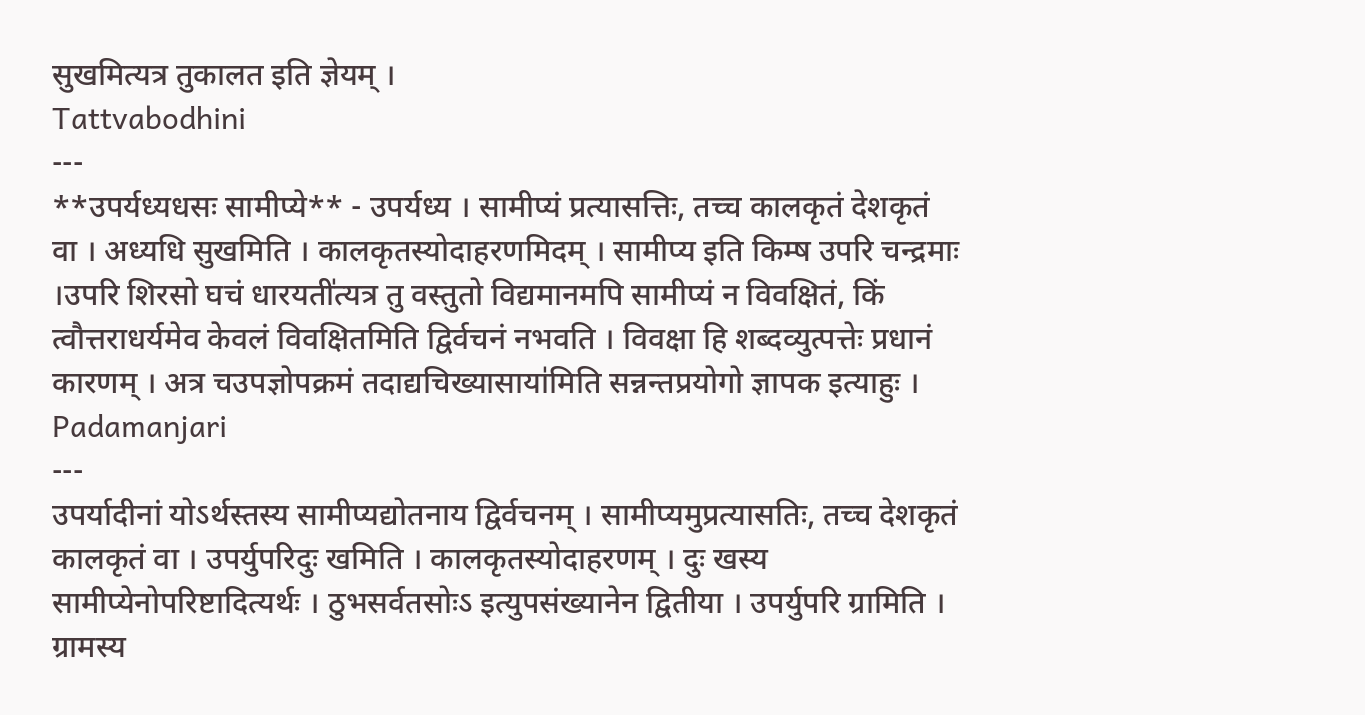सुखमित्यत्र तुकालत इति ज्ञेयम् ।
Tattvabodhini
---
**उपर्यध्यधसः सामीप्ये** - उपर्यध्य । सामीप्यं प्रत्यासत्तिः, तच्च कालकृतं देशकृतं वा । अध्यधि सुखमिति । कालकृतस्योदाहरणमिदम् । सामीप्य इति किम्ष उपरि चन्द्रमाः ।उपरि शिरसो घचं धारयती॑त्यत्र तु वस्तुतो विद्यमानमपि सामीप्यं न विवक्षितं, किं त्वौत्तराधर्यमेव केवलं विवक्षितमिति द्विर्वचनं नभवति । विवक्षा हि शब्दव्युत्पत्तेः प्रधानं कारणम् । अत्र चउपज्ञोपक्रमं तदाद्यचिख्यासाया॑मिति सन्नन्तप्रयोगो ज्ञापक इत्याहुः ।
Padamanjari
---
उपर्यादीनां योऽर्थस्तस्य सामीप्यद्योतनाय द्विर्वचनम् । सामीप्यमुप्रत्यासतिः, तच्च देशकृतं कालकृतं वा । उपर्युपरिदुः खमिति । कालकृतस्योदाहरणम् । दुः खस्य सामीप्येनोपरिष्टादित्यर्थः । ठुभसर्वतसोःऽ इत्युपसंख्यानेन द्वितीया । उपर्युपरि ग्रामिति । ग्रामस्य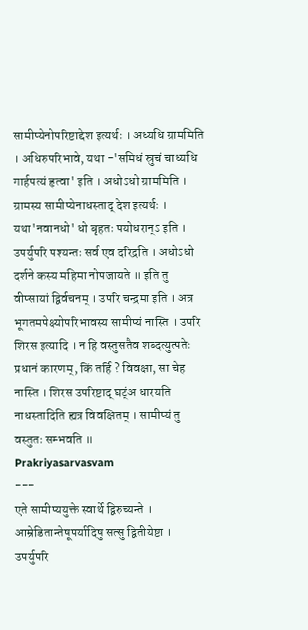सामीप्येनोपरिष्टाद्देश इत्यर्थः । अध्यधि ग्राममिति । अधिरुपरिभावे, यथा -'समिधं स्रुचं चाध्यधि गार्हपत्यं हृत्वा' इति । अधोऽधो ग्राममिति । ग्रामस्य सामीप्येनाधस्ताद् देश इत्यर्थः । यथा'नवानधो' धो बृहतः पयोधरान्ऽ इति । उपर्युपरि पश्यन्तः सर्व एव दरिद्रति । अधोऽधो दर्शने कस्य महिमा नोपजायते ॥ इति तु वीप्सायां द्विर्वचनम् । उपरि चन्द्रमा इति । अत्र भूगतमपेक्ष्योपरिभावस्य सामीप्यं नास्ति । उपरि शिरस इत्यादि । न हि वस्तुसतैव शब्दत्युत्पतेः प्रधानं कारणम्, किं तर्हि ? विवक्षा, सा चेह नास्ति । शिरस उपरिष्टाद् घट्ंअ धारयति नाधस्तादिति ह्यत्र विवक्षितम् । सामीप्यं तु वस्तुतः सम्भवति ॥
Prakriyasarvasvam
---
एते सामीप्ययुक्ते स्वार्थे द्विरुच्यन्ते । आम्रेडितान्तेषूपर्यादिषु सत्सु द्वितीयेष्टा । उपर्युपरि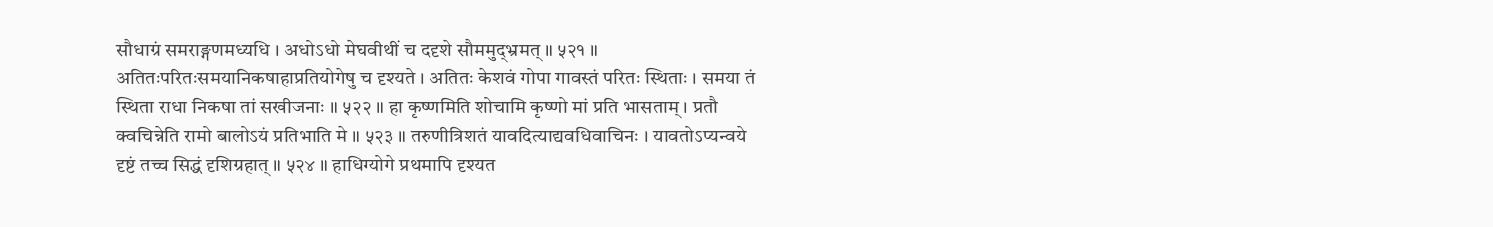सौधाग्रं समराङ्गणमध्यधि । अधोऽधो मेघवीथीं च ददृशे सौममुद्भ्रमत् ॥ ५२१ ॥ अतितःपरितःसमयानिकषाहाप्रतियोगेषु च दृश्यते । अतितः केशवं गोपा गावस्तं परितः स्थिताः । समया तं स्थिता राधा निकषा तां सखीजनाः ॥ ५२२ ॥ हा कृष्णमिति शोचामि कृष्णो मां प्रति भासताम् । प्रतौ क्वचिन्नेति रामो बालोऽयं प्रतिभाति मे ॥ ५२३ ॥ तरुणीत्रिशतं यावदित्याद्यवधिवाचिनः । यावतोऽप्यन्वये दृष्टं तच्च सिद्धं दृशिग्रहात् ॥ ५२४ ॥ हाधिग्योगे प्रथमापि दृश्यत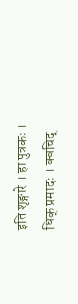इति शृङ्गारे । हा पुत्रकः । धिक् प्रमादः । क्वचिद्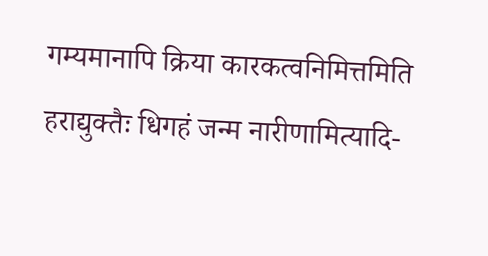गम्यमानापि क्रिया कारकत्वनिमित्तमिति हराद्युक्तैः धिगहं जन्म नारीणामित्यादि-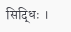सिद्धिः ।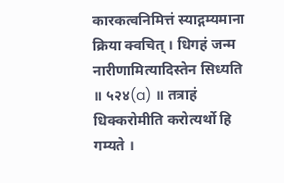कारकत्वनिमित्तं स्याद्गम्यमाना क्रिया क्वचित् । धिगहं जन्म नारीणामित्यादिस्तेन सिध्यति ॥ ५२४(a) ॥ तत्राहं धिक्करोमीति करोत्यर्थो हि गम्यते ।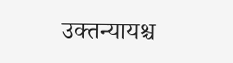उक्तन्यायश्च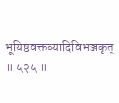भूयिष्ठवक्तव्यादिविभञ्जकृत् ॥ ५२५ ॥